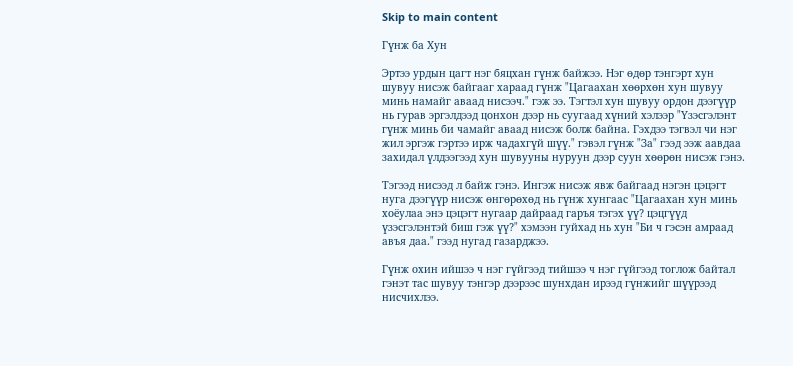Skip to main content

Гүнж ба Хун

Эртээ урдын цагт нэг бяцхан гүнж байжээ. Нэг өдөр тэнгэрт хун шувуу нисэж байгааг хараад гүнж "Цагаахан хөөрхөн хун шувуу минь намайг аваад нисээч." гэж ээ. Тэгтэл хун шувуу ордон дээгүүр нь гурав эргэлдээд цонхон дээр нь суугаад хүний хэлээр "Үзэсгэлэнт гүнж минь би чамайг аваад нисэж болж байна. Гэхдээ тэгвэл чи нэг жил эргэж гэртээ ирж чадахгүй шүү." гэвэл гүнж "За" гээд ээж аавдаа захидал үлдээгээд хун шувууны нуруун дээр суун хөөрөн нисэж гэнэ.

Тэгээд нисээд л байж гэнэ. Ингэж нисэж явж байгаад нэгэн цэцэгт нуга дээгүүр нисэж өнгөрөхөд нь гүнж хунгаас "Цагаахан хун минь хоёулаа энэ цэцэгт нугаар дайраад гаръя тэгэх үү? цэцгүүд үзэсгэлэнтэй биш гэж үү?" хэмээн гуйхад нь хун "Би ч гэсэн амраад авъя даа." гээд нугад газарджээ.

Гүнж охин ийшээ ч нэг гүйгээд тийшээ ч нэг гүйгээд тоглож байтал гэнэт тас шувуу тэнгэр дээрээс шунхдан ирээд гүнжийг шүүрээд нисчихлээ.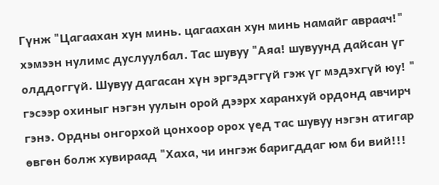Гүнж "Цагаахан хун минь. цагаахан хун минь намайг авраач!" хэмээн нулимс дуслуулбал. Тас шувуу "Аяа! шувуунд дайсан үг олддоггүй. Шувуу дагасан хүн эргэдэггүй гэж үг мэдэхгүй юу! " гэсээр охиныг нэгэн уулын орой дээрх харанхуй ордонд авчирч гэнэ. Ордны онгорхой цонхоор орох үед тас шувуу нэгэн атигар өвгөн болж хувираад "Хаха, чи ингэж баригддаг юм би вий!!!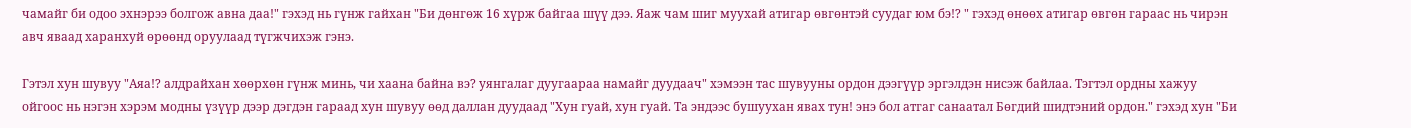чамайг би одоо эхнэрээ болгож авна даа!" гэхэд нь гүнж гайхан "Би дөнгөж 16 хүрж байгаа шүү дээ. Яаж чам шиг муухай атигар өвгөнтэй суудаг юм бэ!? " гэхэд өнөөх атигар өвгөн гараас нь чирэн авч яваад харанхуй өрөөнд оруулаад түгжчихэж гэнэ.

Гэтэл хун шувуу "Аяа!? алдрайхан хөөрхөн гүнж минь, чи хаана байна вэ? уянгалаг дуугаараа намайг дуудаач" хэмээн тас шувууны ордон дээгүүр эргэлдэн нисэж байлаа. Тэгтэл ордны хажуу ойгоос нь нэгэн хэрэм модны үзүүр дээр дэгдэн гараад хун шувуу өөд даллан дуудаад "Хун гуай, хун гуай. Та эндээс бушуухан явах тун! энэ бол атгаг санаатал Бөгдий шидтэний ордон." гэхэд хун "Би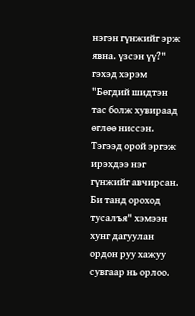нэгэн гүнжийг эрж явна. үзсэн үү?" гэхэд хэрэм "Бөгдий шидтэн тас болж хувираад өглөө ниссэн. Тэгээд орой эргэж ирэхдээ нэг гүнжийг авчирсан. Би танд ороход тусалъя" хэмээн хунг дагуулан ордон руу хажуу сувгаар нь орлоо.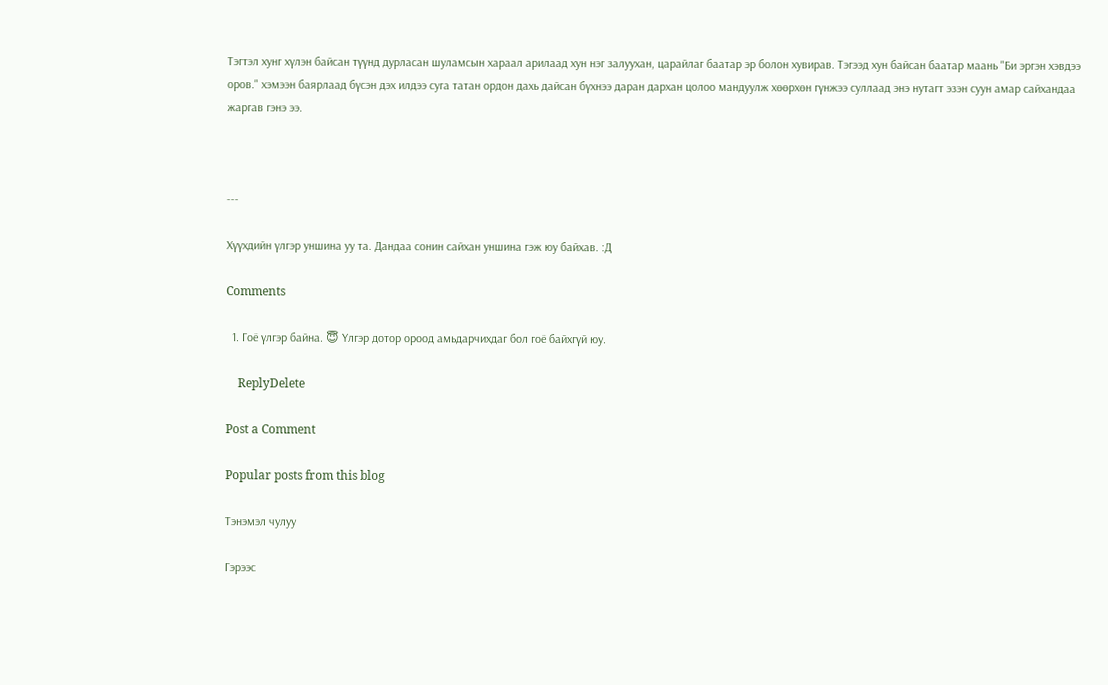Тэгтэл хунг хүлэн байсан түүнд дурласан шуламсын хараал арилаад хун нэг залуухан, царайлаг баатар эр болон хувирав. Тэгээд хун байсан баатар маань "Би эргэн хэвдээ оров." хэмээн баярлаад бүсэн дэх илдээ суга татан ордон дахь дайсан бүхнээ даран дархан цолоо мандуулж хөөрхөн гүнжээ суллаад энэ нутагт эзэн суун амар сайхандаа жаргав гэнэ ээ.



---

Хүүхдийн үлгэр уншина уу та. Дандаа сонин сайхан уншина гэж юу байхав. :Д

Comments

  1. Гоё үлгэр байна. 😇 Үлгэр дотор ороод амьдарчихдаг бол гоё байхгүй юу.

    ReplyDelete

Post a Comment

Popular posts from this blog

Тэнэмэл чулуу

Гэрээс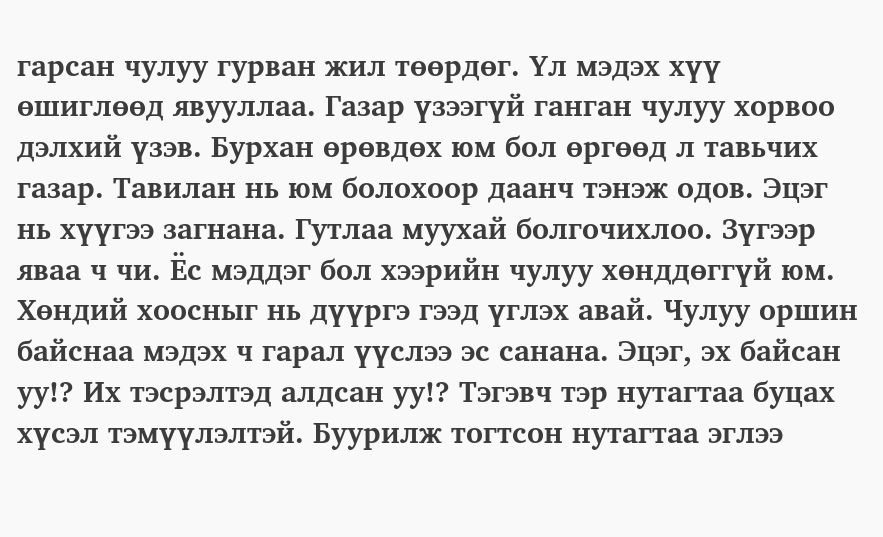гарсан чулуу гурван жил төөрдөг. Үл мэдэх хүү өшиглөөд явууллаа. Газар үзээгүй ганган чулуу хорвоо дэлхий үзэв. Бурхан өрөвдөх юм бол өргөөд л тавьчих газар. Тавилан нь юм болохоор даанч тэнэж одов. Эцэг нь хүүгээ загнана. Гутлаа муухай болгочихлоо. Зүгээр яваа ч чи. Ёс мэддэг бол хээрийн чулуу хөнддөггүй юм. Хөндий хоосныг нь дүүргэ гээд үглэх авай. Чулуу оршин байснаа мэдэх ч гарал үүслээ эс санана. Эцэг, эх байсан уу!? Их тэсрэлтэд алдсан уу!? Тэгэвч тэр нутагтаа буцах хүсэл тэмүүлэлтэй. Буурилж тогтсон нутагтаа эглээ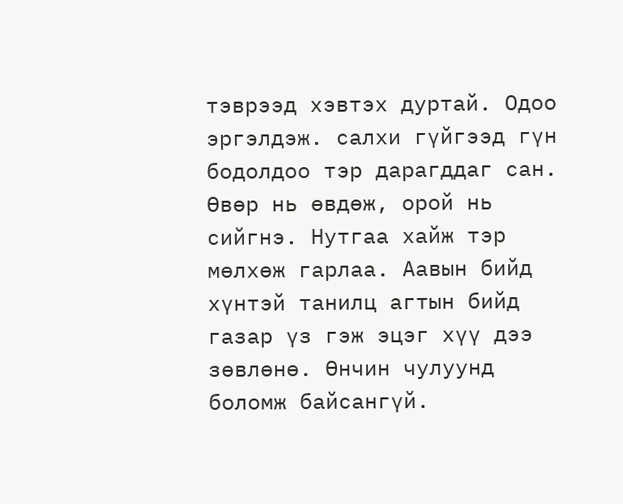тэврээд хэвтэх дуртай. Одоо эргэлдэж. салхи гүйгээд гүн бодолдоо тэр дарагддаг сан. Өвөр нь өвдөж, орой нь сийгнэ. Нутгаа хайж тэр мөлхөж гарлаа. Аавын бийд хүнтэй танилц агтын бийд газар үз гэж эцэг хүү дээ зөвлөнө. Өнчин чулуунд боломж байсангүй.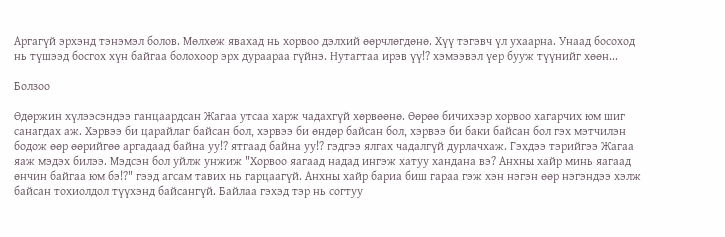Аргагүй эрхэнд тэнэмэл болов. Мөлхөж явахад нь хорвоо дэлхий өөрчлөгдөнө. Хүү тэгэвч үл ухаарна. Унаад босоход нь түшээд босгох хүн байгаа болохоор эрх дураараа гүйнэ. Нутагтаа ирэв үү!? хэмээвэл үер бууж түүнийг хөөн...

Болзоо

Өдөржин хүлээсэндээ ганцаардсан Жагаа утсаа харж чадахгүй хөрвөөнө. Өөрөө бичихээр хорвоо хагарчих юм шиг санагдах аж. Хэрвээ би царайлаг байсан бол, хэрвээ би өндөр байсан бол, хэрвээ би баки байсан бол гэх мэтчилэн бодож өөр өөрийгөө аргадаад байна уу!? ятгаад байна уу!? гэдгээ ялгах чадалгүй дурлачхаж. Гэхдээ тэрийгээ Жагаа яаж мэдэх билээ. Мэдсэн бол уйлж унжиж "Хорвоо яагаад надад ингэж хатуу хандана вэ? Анхны хайр минь яагаад өнчин байгаа юм бэ!?" гээд агсам тавих нь гарцаагүй. Анхны хайр бариа биш гараа гэж хэн нэгэн өөр нэгэндээ хэлж байсан тохиолдол түүхэнд байсангүй. Байлаа гэхэд тэр нь согтуу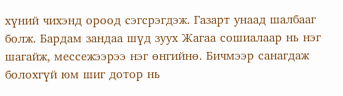хүний чихэнд ороод сэгсрэгдэж. Газарт унаад шалбааг болж. Бардам зандаа шүд зуух Жагаа сошиалаар нь нэг шагайж, мессежээрээ нэг өнгийнө. Бичмээр санагдаж болохгүй юм шиг дотор нь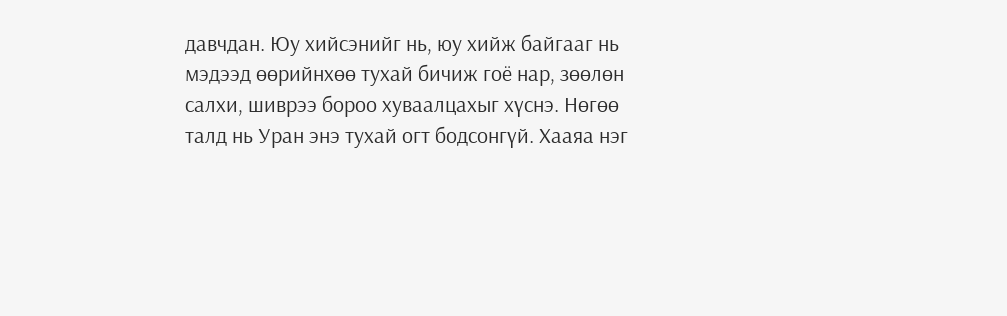давчдан. Юу хийсэнийг нь, юу хийж байгааг нь мэдээд өөрийнхөө тухай бичиж гоё нар, зөөлөн салхи, шиврээ бороо хуваалцахыг хүснэ. Нөгөө талд нь Уран энэ тухай огт бодсонгүй. Хааяа нэг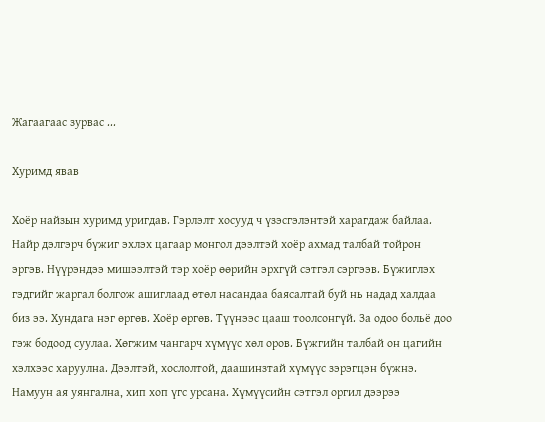Жагаагаас зурвас ...

Хуримд явав

Хоёр найзын хуримд уригдав. Гэрлэлт хосууд ч үзэсгэлэнтэй харагдаж байлаа. Найр дэлгэрч бүжиг эхлэх цагаар монгол дээлтэй хоёр ахмад талбай тойрон эргэв. Нүүрэндээ мишээлтэй тэр хоёр өөрийн эрхгүй сэтгэл сэргээв. Бүжиглэх гэдгийг жаргал болгож ашиглаад өтөл насандаа баясалтай буй нь надад халдаа биз ээ. Хундага нэг өргөв. Хоёр өргөв. Түүнээс цааш тоолсонгүй. За одоо больё доо гэж бодоод суулаа. Хөгжим чангарч хүмүүс хөл оров. Бүжгийн талбай он цагийн хэлхээс харуулна. Дээлтэй, хослолтой, даашинзтай хүмүүс зэрэгцэн бүжнэ. Намуун ая уянгална, хип хоп үгс урсана. Хүмүүсийн сэтгэл оргил дээрээ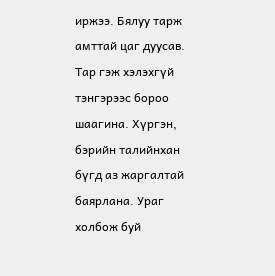иржээ. Бялуу тарж амттай цаг дуусав. Тар гэж хэлэхгүй тэнгэрээс бороо шаагина. Хүргэн, бэрийн талийнхан бүгд аз жаргалтай баярлана. Ураг холбож буй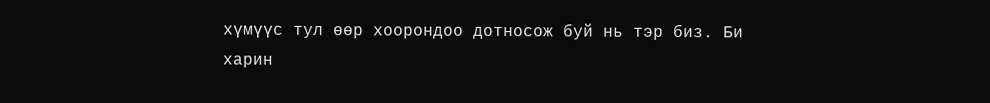хүмүүс тул өөр хоорондоо дотносож буй нь тэр биз. Би харин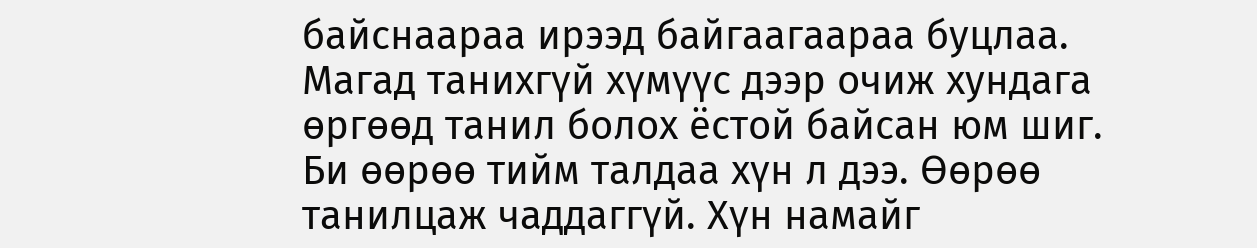байснаараа ирээд байгаагаараа буцлаа. Магад танихгүй хүмүүс дээр очиж хундага өргөөд танил болох ёстой байсан юм шиг. Би өөрөө тийм талдаа хүн л дээ. Өөрөө танилцаж чаддаггүй. Хүн намайг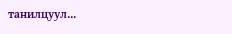танилцуул...